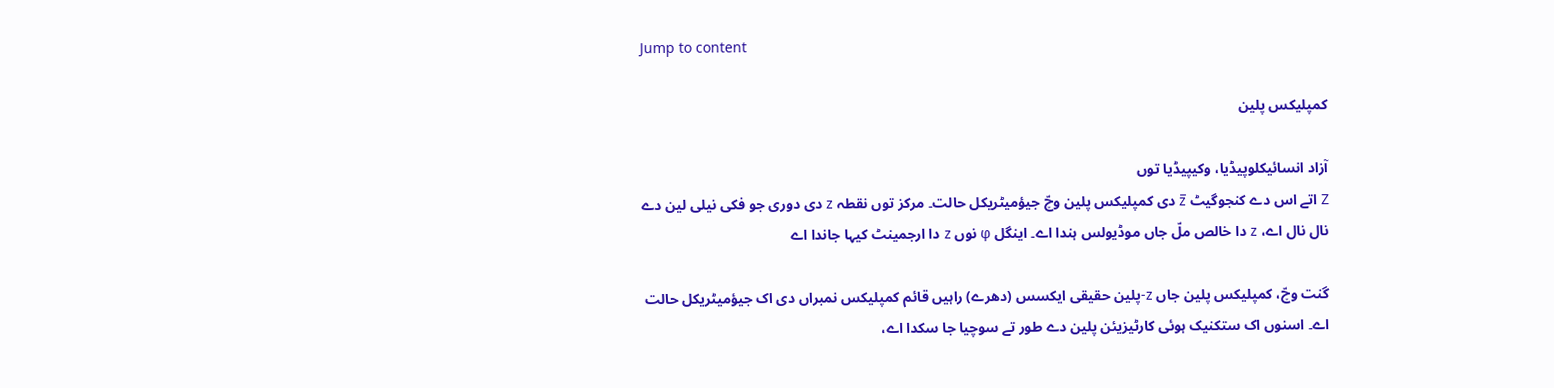Jump to content

کمپلیکس پلین

آزاد انسائیکلوپیڈیا، وکیپیڈیا توں
Z اتے اس دے کنجوگیٹ z̅ دی کمپلیکس پلین وچّ جیؤمیٹریکل حالت۔ مرکز توں نقطہ z دی دوری جو فکی نیلی لین دے نال نال اے، z دا خالص ملّ جاں موڈیولس ہندا اے۔ اینگل φ نوں z دا ارجمینٹ کیہا جاندا اے

گنت وچّ، کمپلیکس پلین جاں z-پلین حقیقی ایکسس (دھرے) راہیں قائم کمپلیکس نمبراں دی اک جیؤمیٹریکل حالت اے۔ اسنوں اک ستکنیک ہوئی کارٹیزیئن پلین دے طور تے سوچیا جا سکدا اے،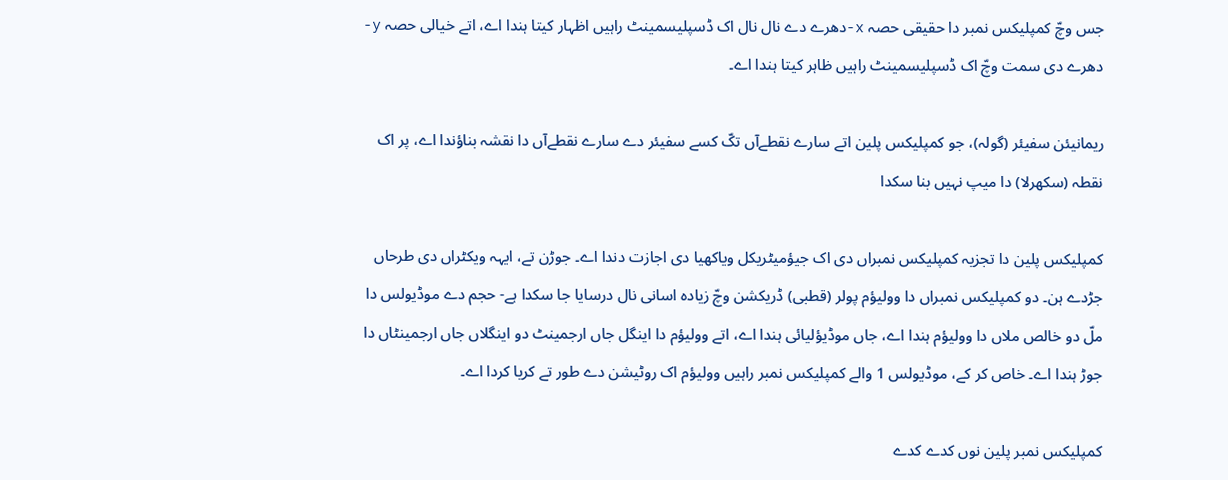جس وچّ کمپلیکس نمبر دا حقیقی حصہ x-دھرے دے نال نال اک ڈسپلیسمینٹ راہیں اظہار کیتا ہندا اے، اتے خیالی حصہ y-دھرے دی سمت وچّ اک ڈسپلیسمینٹ راہیں ظاہر کیتا ہندا اے۔

ریمانیئن سفیئر (گولہ)، جو کمپلیکس پلین اتے سارے نقطےآں تکّ کسے سفیئر دے سارے نقطےآں دا نقشہ بناؤندا اے، پر اک نقطہ (سکھرلا) دا میپ نہیں بنا سکدا

کمپلیکس پلین دا تجزیہ کمپلیکس نمبراں دی اک جیؤمیٹریکل ویاکھیا دی اجازت دندا اے۔ جوڑن تے، ایہہ ویکٹراں دی طرحاں جڑدے ہن۔ دو کمپلیکس نمبراں دا وولیؤم پولر (قطبی) ڈریکشن وچّ زیادہ اسانی نال درسایا جا سکدا ہے- حجم دے موڈیولس دا ملّ دو خالص ملاں دا وولیؤم ہندا اے، جاں موڈیؤلیائی ہندا اے، اتے وولیؤم دا اینگل جاں ارجمینٹ دو اینگلاں جاں ارجمینٹاں دا جوڑ ہندا اے۔ خاص کر کے، موڈیولس 1 والے کمپلیکس نمبر راہیں وولیؤم اک روٹیشن دے طور تے کریا کردا اے۔

کمپلیکس نمبر پلین نوں کدے کدے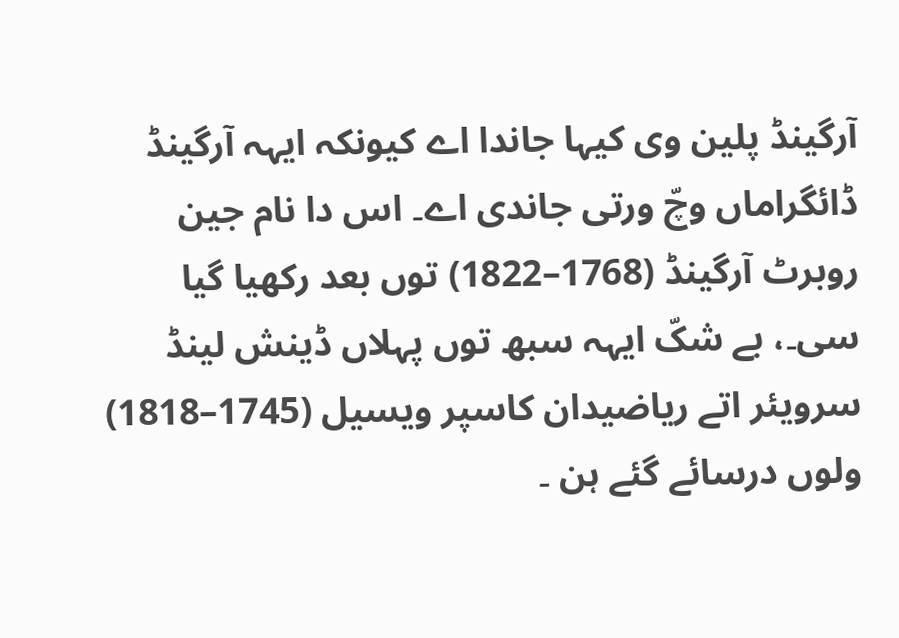آرگینڈ پلین وی کیہا جاندا اے کیونکہ ایہہ آرگینڈ ڈائگراماں وچّ ورتی جاندی اے۔ اس دا نام جین روبرٹ آرگینڈ (1768–1822) توں بعد رکھیا گیا سی۔، بے شکّ ایہہ سبھ توں پہلاں ڈینش لینڈ سرویئر اتے ریاضیدان کاسپر ویسیل (1745–1818) ولوں درسائے گئے ہن ۔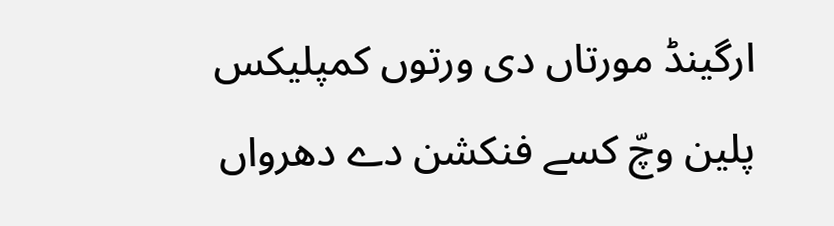ارگینڈ مورتاں دی ورتوں کمپلیکس پلین وچّ کسے فنکشن دے دھرواں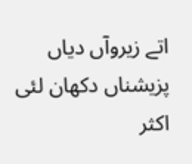اتے زیروآں دیاں پزیشناں دکھان لئی اکثر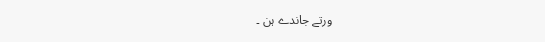ورتے جاندے ہن ۔